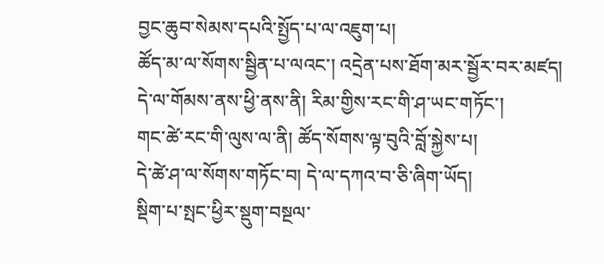བྱང་ཆུབ་སེམས་དཔའི་སྤྱོད་པ་ལ་འཇུག་པ།
ཚོད་མ་ལ་སོགས་སྦྱིན་པ་ལའང་། འདྲེན་པས་ཐོག་མར་སྦྱོར་བར་མཛད།
དེ་ལ་གོམས་ནས་ཕྱི་ནས་ནི། རིམ་གྱིས་རང་གི་ཤ་ཡང་གཏོང་།
གང་ཚེ་རང་གི་ལུས་ལ་ནི། ཚོད་སོགས་ལྟ་བུའི་བློ་སྐྱེས་པ།
དེ་ཚེ་ཤ་ལ་སོགས་གཏོང་བ། དེ་ལ་དཀའ་བ་ཅི་ཞིག་ཡོད།
སྡིག་པ་སྤང་ཕྱིར་སྡུག་བསྔལ་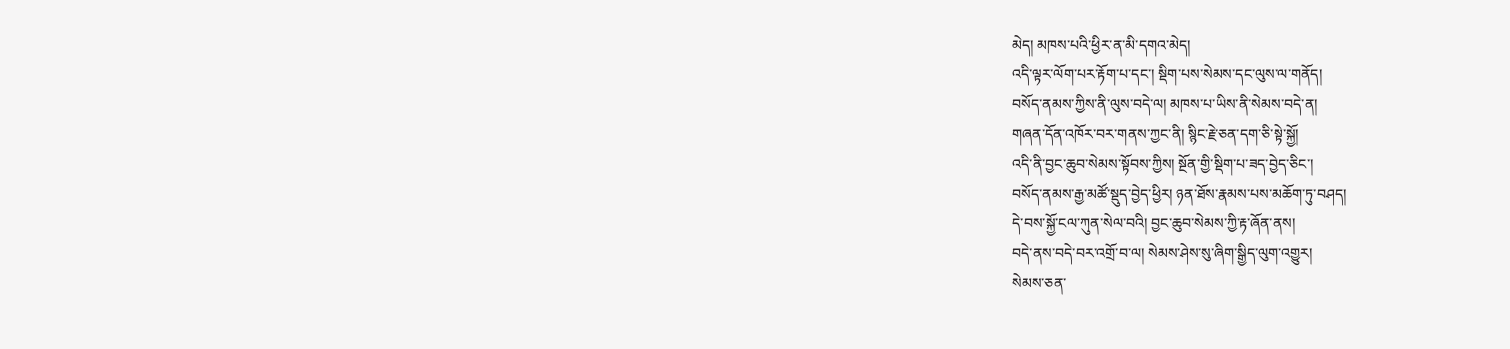མེད། མཁས་པའི་ཕྱིར་ན་མི་དགའ་མེད།
འདི་ལྟར་ལོག་པར་རྟོག་པ་དང་། སྡིག་པས་སེམས་དང་ལུས་ལ་གནོད།
བསོད་ནམས་ཀྱིས་ནི་ལུས་བདེ་ལ། མཁས་པ་ཡིས་ནི་སེམས་བདེ་ན།
གཞན་དོན་འཁོར་བར་གནས་ཀྱང་ནི། སྙིང་རྗེ་ཅན་དག་ཅི་སྟེ་སྐྱོ།
འདི་ནི་བྱང་ཆུབ་སེམས་སྟོབས་ཀྱིས། སྔོན་གྱི་སྡིག་པ་ཟད་བྱེད་ཅིང་།
བསོད་ནམས་རྒྱ་མཚོ་སྡུད་བྱེད་ཕྱིར། ཉན་ཐོས་རྣམས་པས་མཆོག་ཏུ་བཤད།
དེ་བས་སྐྱོ་ངལ་ཀུན་སེལ་བའི། བྱང་ཆུབ་སེམས་ཀྱི་རྟ་ཞོན་ནས།
བདེ་ནས་བདེ་བར་འགྲོ་བ་ལ། སེམས་ཤེས་སུ་ཞིག་སྒྱིད་ལུག་འགྱུར།
སེམས་ཅན་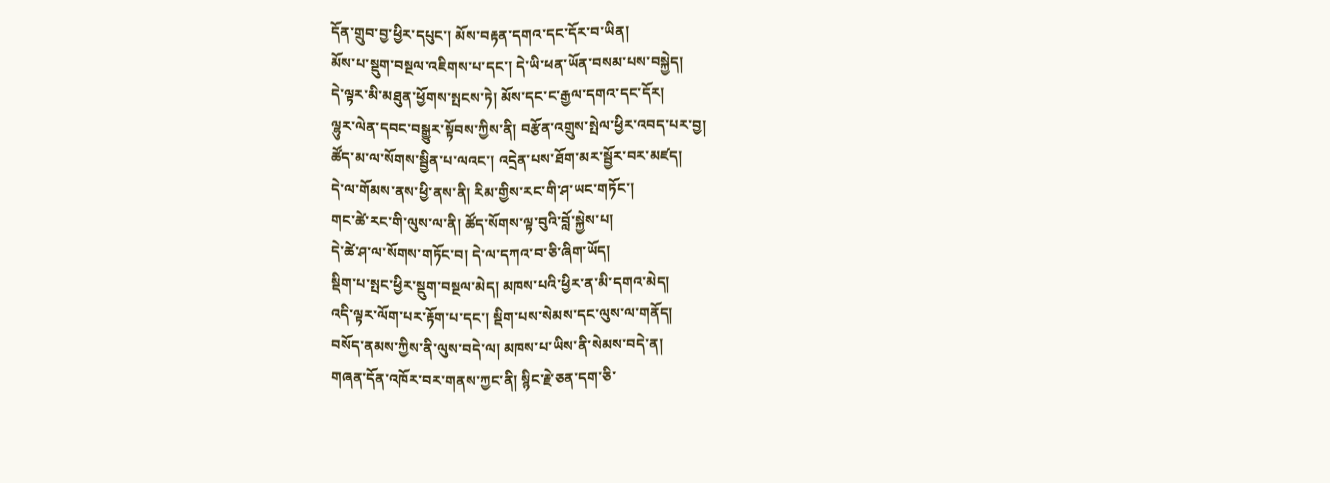དོན་གྲུབ་བྱ་ཕྱིར་དཔུང་། མོས་བརྟན་དགའ་དང་དོར་བ་ཡིན།
མོས་པ་སྡུག་བསྔལ་འཇིགས་པ་དང་། དེ་ཡི་ཕན་ཡོན་བསམ་པས་བསྐྱེད།
དེ་ལྟར་མི་མཐུན་ཕྱོགས་སྤངས་ཏེ། མོས་དང་ང་རྒྱལ་དགའ་དང་དོར།
ལྷུར་ལེན་དབང་བསྒྱུར་སྟོབས་ཀྱིས་ནི། བརྩོན་འགྲུས་སྤེལ་ཕྱིར་འབད་པར་བྱ།
ཚོད་མ་ལ་སོགས་སྦྱིན་པ་ལའང་། འདྲེན་པས་ཐོག་མར་སྦྱོར་བར་མཛད།
དེ་ལ་གོམས་ནས་ཕྱི་ནས་ནི། རིམ་གྱིས་རང་གི་ཤ་ཡང་གཏོང་།
གང་ཚེ་རང་གི་ལུས་ལ་ནི། ཚོད་སོགས་ལྟ་བུའི་བློ་སྐྱེས་པ།
དེ་ཚེ་ཤ་ལ་སོགས་གཏོང་བ། དེ་ལ་དཀའ་བ་ཅི་ཞིག་ཡོད།
སྡིག་པ་སྤང་ཕྱིར་སྡུག་བསྔལ་མེད། མཁས་པའི་ཕྱིར་ན་མི་དགའ་མེད།
འདི་ལྟར་ལོག་པར་རྟོག་པ་དང་། སྡིག་པས་སེམས་དང་ལུས་ལ་གནོད།
བསོད་ནམས་ཀྱིས་ནི་ལུས་བདེ་ལ། མཁས་པ་ཡིས་ནི་སེམས་བདེ་ན།
གཞན་དོན་འཁོར་བར་གནས་ཀྱང་ནི། སྙིང་རྗེ་ཅན་དག་ཅི་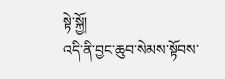སྟེ་སྐྱོ།
འདི་ནི་བྱང་ཆུབ་སེམས་སྟོབས་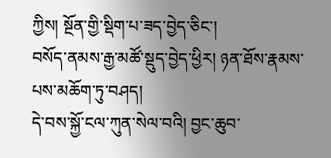ཀྱིས། སྔོན་གྱི་སྡིག་པ་ཟད་བྱེད་ཅིང་།
བསོད་ནམས་རྒྱ་མཚོ་སྡུད་བྱེད་ཕྱིར། ཉན་ཐོས་རྣམས་པས་མཆོག་ཏུ་བཤད།
དེ་བས་སྐྱོ་ངལ་ཀུན་སེལ་བའི། བྱང་ཆུབ་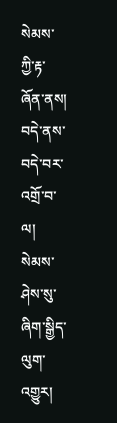སེམས་ཀྱི་རྟ་ཞོན་ནས།
བདེ་ནས་བདེ་བར་འགྲོ་བ་ལ། སེམས་ཤེས་སུ་ཞིག་སྒྱིད་ལུག་འགྱུར།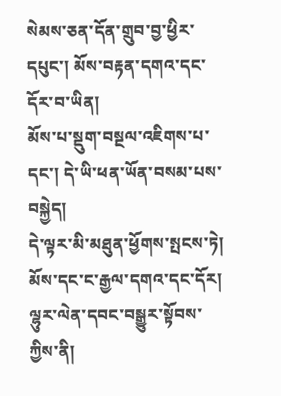སེམས་ཅན་དོན་གྲུབ་བྱ་ཕྱིར་དཔུང་། མོས་བརྟན་དགའ་དང་དོར་བ་ཡིན།
མོས་པ་སྡུག་བསྔལ་འཇིགས་པ་དང་། དེ་ཡི་ཕན་ཡོན་བསམ་པས་བསྐྱེད།
དེ་ལྟར་མི་མཐུན་ཕྱོགས་སྤངས་ཏེ། མོས་དང་ང་རྒྱལ་དགའ་དང་དོར།
ལྷུར་ལེན་དབང་བསྒྱུར་སྟོབས་ཀྱིས་ནི།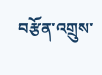བརྩོན་འགྲུས་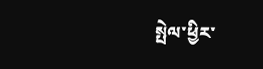སྤེལ་ཕྱིར་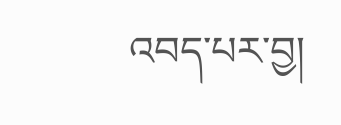འབད་པར་བྱ།